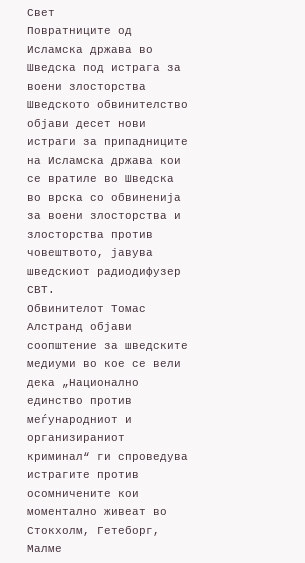Свет
Повратниците од Исламска држава во Шведска под истрага за воени злосторства
Шведското обвинителство објави десет нови истраги за припадниците на Исламска држава кои се вратиле во Шведска во врска со обвиненија за воени злосторства и злосторства против човештвото, јавува шведскиот радиодифузер СВТ.
Обвинителот Томас Алстранд објави соопштение за шведските медиуми во кое се вели дека „Национално единство против меѓународниот и организираниот криминал“ ги спроведува истрагите против осомничените кои моментално живеат во Стокхолм, Гетеборг, Малме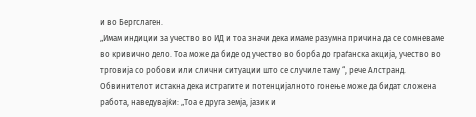и во Бергслаген.
„Имам индиции за учество во ИД и тоа значи дека имаме разумна причина да се сомневаме во кривично дело. Тоа може да биде од учество во борба до граѓанска акција, учество во трговија со робови или слични ситуации што се случиле таму “, рече Алстранд.
Обвинителот истакна дека истрагите и потенцијалното гонење може да бидат сложена работа, наведувајќи: „Тоа е друга земја, јазик и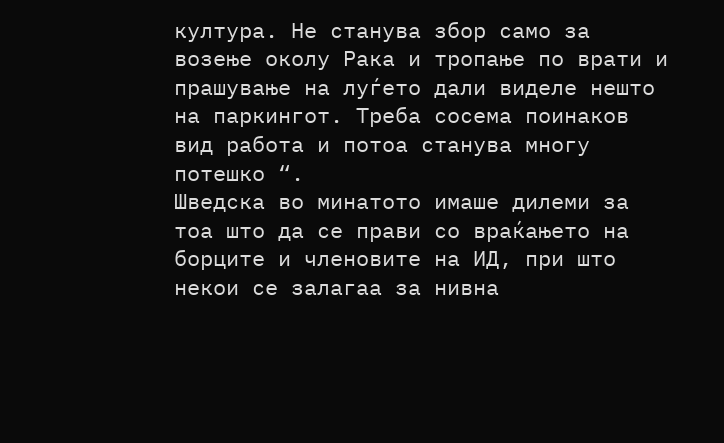култура. Не станува збор само за возење околу Рака и тропање по врати и прашување на луѓето дали виделе нешто на паркингот. Треба сосема поинаков вид работа и потоа станува многу потешко “.
Шведска во минатото имаше дилеми за тоа што да се прави со враќањето на борците и членовите на ИД, при што некои се залагаа за нивна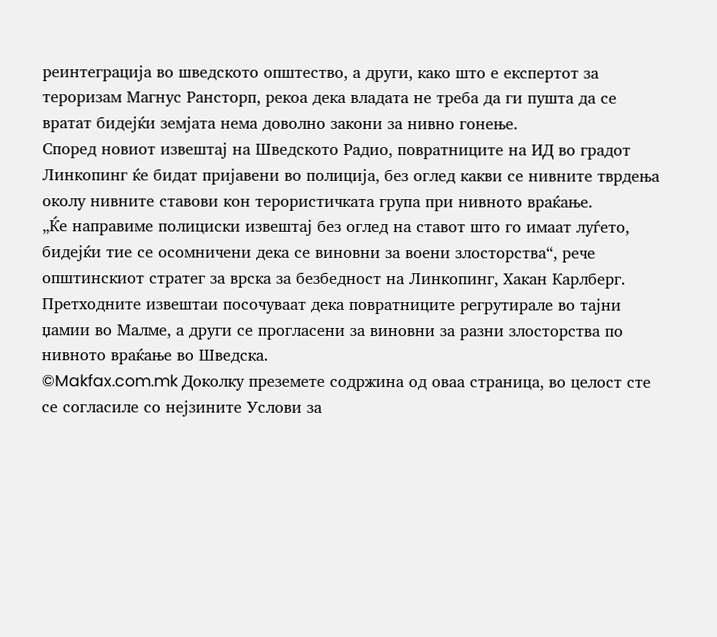реинтеграција во шведското општество, а други, како што е експертот за тероризам Магнус Рансторп, рекоа дека владата не треба да ги пушта да се вратат бидејќи земјата нема доволно закони за нивно гонење.
Според новиот извештај на Шведското Радио, повратниците на ИД во градот Линкопинг ќе бидат пријавени во полиција, без оглед какви се нивните тврдења околу нивните ставови кон терористичката група при нивното враќање.
„Ќе направиме полициски извештај без оглед на ставот што го имаат луѓето, бидејќи тие се осомничени дека се виновни за воени злосторства“, рече општинскиот стратег за врска за безбедност на Линкопинг, Хакан Карлберг.
Претходните извештаи посочуваат дека повратниците регрутирале во тајни џамии во Малме, а други се прогласени за виновни за разни злосторства по нивното враќање во Шведска.
©Makfax.com.mk Доколку преземете содржина од оваа страница, во целост сте се согласиле со нејзините Услови за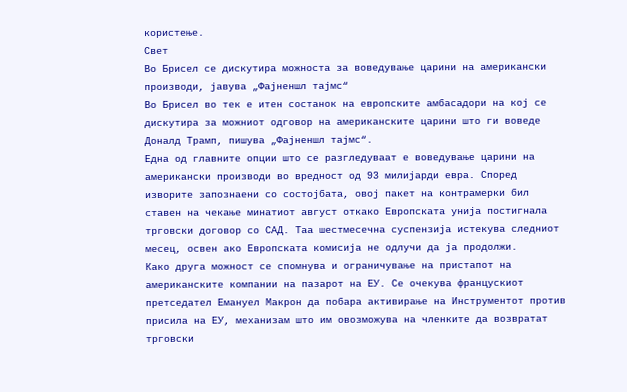користење.
Свет
Во Брисел се дискутира можноста за воведување царини на американски производи, јавува „Фајненшл тајмс“
Во Брисел во тек е итен состанок на европските амбасадори на кој се дискутира за можниот одговор на американските царини што ги воведе Доналд Трамп, пишува „Фајненшл тајмс“.
Една од главните опции што се разгледуваат е воведување царини на американски производи во вредност од 93 милијарди евра. Според изворите запознаени со состојбата, овој пакет на контрамерки бил ставен на чекање минатиот август откако Европската унија постигнала трговски договор со САД. Таа шестмесечна суспензија истекува следниот месец, освен ако Европската комисија не одлучи да ја продолжи.
Како друга можност се спомнува и ограничување на пристапот на американските компании на пазарот на ЕУ. Се очекува францускиот претседател Емануел Макрон да побара активирање на Инструментот против присила на ЕУ, механизам што им овозможува на членките да возвратат трговски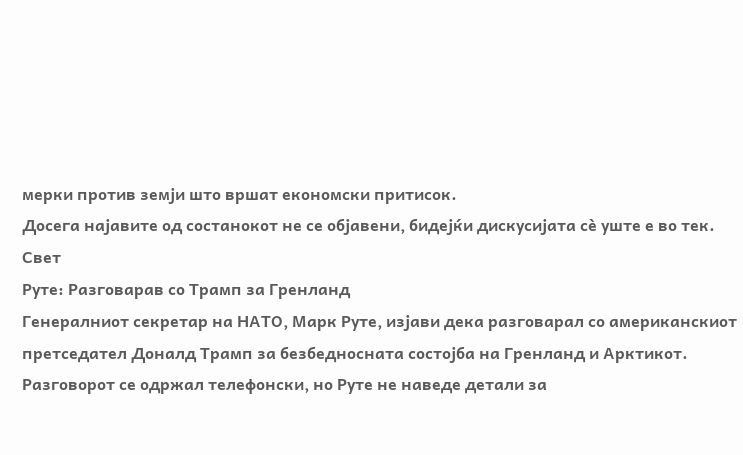мерки против земји што вршат економски притисок.
Досега најавите од состанокот не се објавени, бидејќи дискусијата сè уште е во тек.
Свет
Руте: Разговарав со Трамп за Гренланд
Генералниот секретар на НАТО, Марк Руте, изјави дека разговарал со американскиот претседател Доналд Трамп за безбедносната состојба на Гренланд и Арктикот. Разговорот се одржал телефонски, но Руте не наведе детали за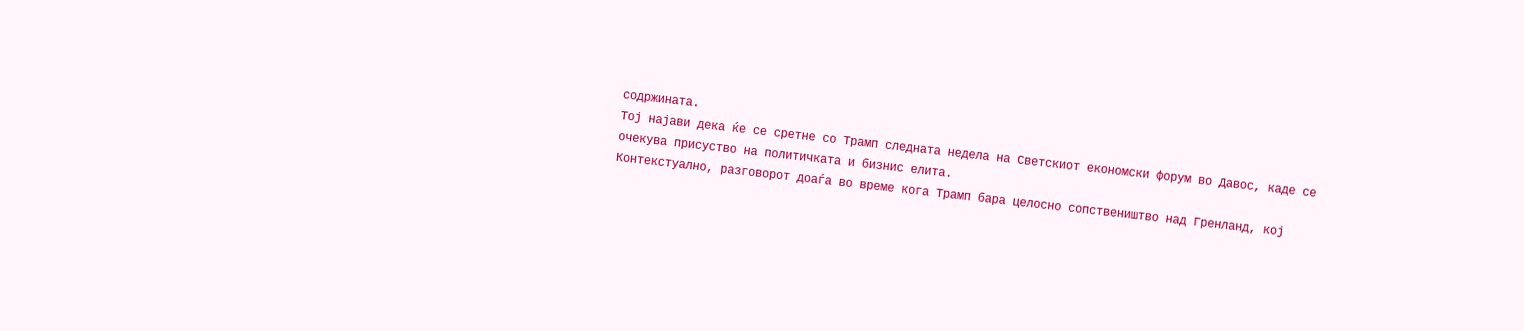содржината.
Тој најави дека ќе се сретне со Трамп следната недела на Светскиот економски форум во Давос, каде се очекува присуство на политичката и бизнис елита.
Контекстуално, разговорот доаѓа во време кога Трамп бара целосно сопствеништво над Гренланд, кој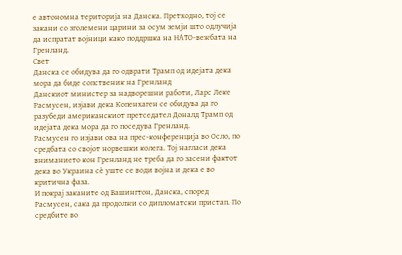е автономна територија на Данска. Претходно, тој се закани со зголемени царини за осум земји што одлучија да испратат војници како поддршка на НАТО-вежбата на Гренланд.
Свет
Данска се обидува да го одврати Трамп од идејата дека мора да биде сопственик на Гренланд
Данскиот министер за надворешни работи, Ларс Леке Расмусен, изјави дека Копенхаген се обидува да го разубеди американскиот претседател Доналд Трамп од идејата дека мора да го поседува Гренланд.
Расмусен го изјави ова на прес-конференција во Осло, по средбата со својот норвешки колега. Тој нагласи дека вниманието кон Гренланд не треба да го засени фактот дека во Украина сè уште се води војна и дека е во критична фаза.
И покрај заканите од Вашингтон, Данска, според Расмусен, сака да продолжи со дипломатски пристап. По средбите во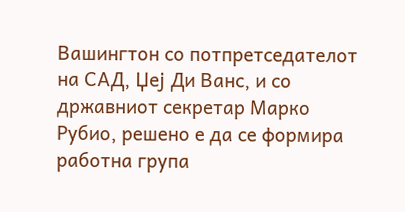Вашингтон со потпретседателот на САД, Џеј Ди Ванс, и со државниот секретар Марко Рубио, решено е да се формира работна група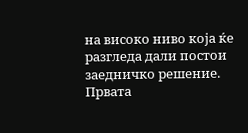на високо ниво која ќе разгледа дали постои заедничко решение. Првата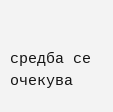средба се очекува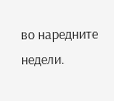во наредните недели.